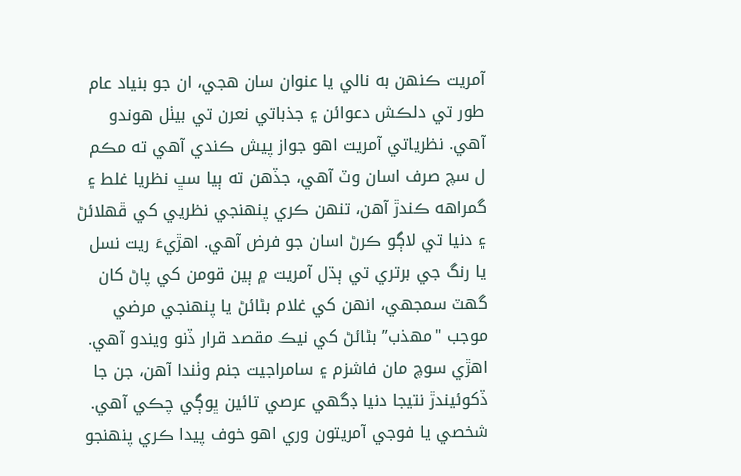آمريت ڪنهن به نالي يا عنوان سان هجي، ان جو بنياد عام طور تي دلڪش دعوائن ۽ جذباتي نعرن تي بيٺل هوندو آهي. نظرياتي آمريت اهو جواز پيش ڪندي آهي ته مڪم ل سچ صرف اسان وٽ آهي، جڏهن ته ٻيا سڀ نظريا غلط ۽ گمراهه ڪندڙ آهن، تنهن ڪري پنهنجي نظريي کي ڦهلائڻ ۽ دنيا تي لاڳو ڪرڻ اسان جو فرض آهي. اهڙيءَ ريت نسل يا رنگ جي برتري تي ٻڌل آمريت ۾ ٻين قومن کي پاڻ کان گهٽ سمجهي، انهن کي غلام بڻائڻ يا پنهنجي مرضي موجب "مهذب” بڻائڻ کي نيڪ مقصد قرار ڏنو ويندو آهي. اهڙي سوچ مان فاشزم ۽ سامراجيت جنم وٺندا آهن، جن جا ڏکوئيندڙ نتيجا دنيا ڊگهي عرصي تائين ڀوڳي چڪي آهي. شخصي يا فوجي آمريتون وري اهو خوف پيدا ڪري پنهنجو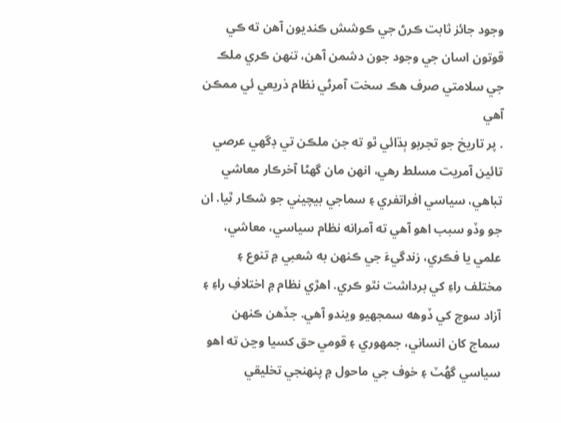وجود جائز ثابت ڪرڻ جي ڪوشش ڪنديون آهن ته ڪي قوتون اسان جي وجود جون دشمن آهن، تنهن ڪري ملڪ جي سلامتي صرف هڪ سخت آمرڻي نظام ذريعي ئي ممڪن آهي
. پر تاريخ جو تجربو ٻڌائي ٿو ته جن ملڪن تي ڊگهي عرصي تائين آمريت مسلط رهي، انهن مان گهڻا آخرڪار معاشي تباهي، سياسي افراتفري ۽ سماجي بيچيني جو شڪار ٿيا. ان جو وڏو سبب اهو آهي ته آمرانه نظام سياسي، معاشي، علمي يا فڪري، زندگيءَ جي ڪنهن به شعبي ۾ تنوع ۽ مختلف راءِ کي برداشت نٿو ڪري. اهڙي نظام ۾ اختلافِ راءِ ۽ آزاد سوچ کي ڏوهه سمجهيو ويندو آهي. جڏهن ڪنهن سماج کان انساني، جمهوري ۽ قومي حق کسيا وڃن ته اهو سياسي گھُٽ ۽ خوف جي ماحول ۾ پنهنجي تخليقي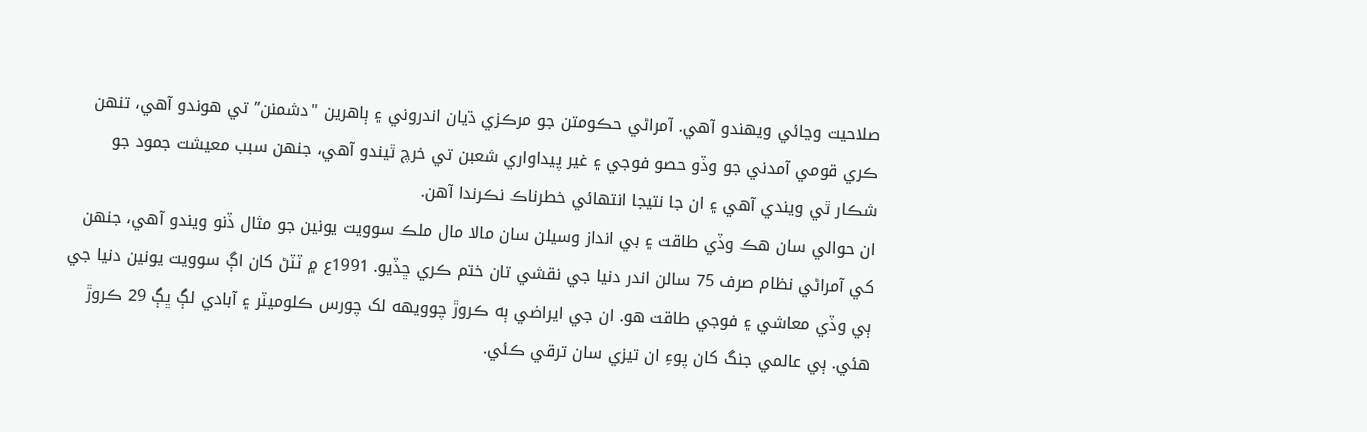صلاحيت وڃائي ويهندو آهي. آمراڻي حڪومتن جو مرڪزي ڌيان اندروني ۽ ٻاهرين "دشمنن” تي هوندو آهي، تنهن ڪري قومي آمدني جو وڏو حصو فوجي ۽ غير پيداواري شعبن تي خرچ ٿيندو آهي، جنهن سبب معيشت جمود جو شڪار ٿي ويندي آهي ۽ ان جا نتيجا انتهائي خطرناڪ نڪرندا آهن.
ان حوالي سان هڪ وڏي طاقت ۽ بي انداز وسيلن سان مالا مال ملڪ سوويت يونين جو مثال ڏنو ويندو آهي، جنهن کي آمراڻي نظام صرف 75 سالن اندر دنيا جي نقشي تان ختم ڪري ڇڏيو. 1991ع ۾ ٽٽڻ کان اڳ سوويت يونين دنيا جي ٻي وڏي معاشي ۽ فوجي طاقت هو. ان جي ايراضي ٻه ڪروڙ چوويهه لک چورس ڪلوميٽر ۽ آبادي لڳ ڀڳ 29 ڪروڙ هئي. ٻي عالمي جنگ کان پوءِ ان تيزي سان ترقي ڪئي.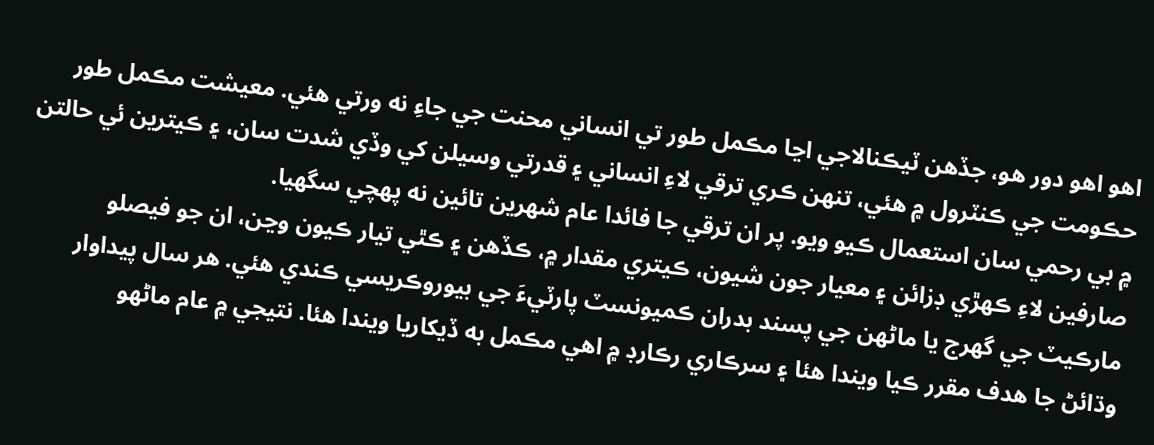اهو اهو دور هو، جڏهن ٽيڪنالاجي اڃا مڪمل طور تي انساني محنت جي جاءِ نه ورتي هئي. معيشت مڪمل طور حڪومت جي ڪنٽرول ۾ هئي، تنهن ڪري ترقي لاءِ انساني ۽ قدرتي وسيلن کي وڏي شدت سان، ۽ ڪيترين ئي حالتن ۾ بي رحمي سان استعمال ڪيو ويو. پر ان ترقي جا فائدا عام شهرين تائين نه پهچي سگهيا.
صارفين لاءِ ڪهڙي ڊزائن ۽ معيار جون شيون، ڪيتري مقدار ۾، ڪڏهن ۽ ڪٿي تيار ڪيون وڃن، ان جو فيصلو مارڪيٽ جي گهرج يا ماڻهن جي پسند بدران ڪميونسٽ پارٽيءَ جي بيوروڪريسي ڪندي هئي. هر سال پيداوار وڌائڻ جا هدف مقرر ڪيا ويندا هئا ۽ سرڪاري رڪارڊ ۾ اهي مڪمل به ڏيکاريا ويندا هئا. نتيجي ۾ عام ماڻهو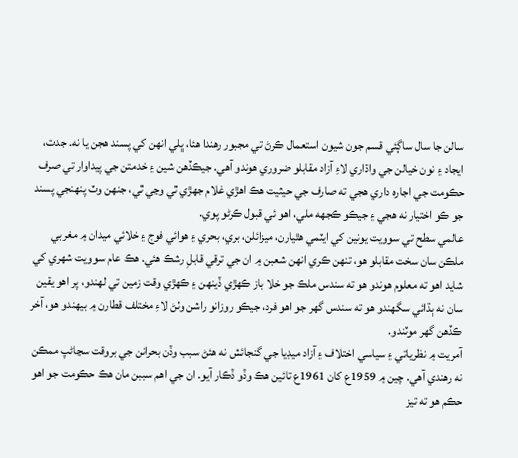سالن جا سال ساڳئي قسم جون شيون استعمال ڪرڻ تي مجبور رهندا هئا، ڀلي انهن کي پسند هجن يا نه. جدت، ايجاد ۽ نون خيالن جي واڌاري لاءِ آزاد مقابلو ضروري هوندو آهي. جيڪڏهن شين ۽ خدمتن جي پيداوار تي صرف حڪومت جي اجاره داري هجي ته صارف جي حيثيت هڪ اهڙي غلام جهڙي ٿي وڃي ٿي، جنهن وٽ پنهنجي پسند جو ڪو اختيار نه هجي ۽ جيڪو ڪجهه ملي، اهو ئي قبول ڪرڻو پوي.
عالمي سطح تي سوويت يونين کي ايٽمي هٿيارن، ميزائلن، بري، بحري ۽ هوائي فوج ۽ خلائي ميدان ۾ مغربي ملڪن سان سخت مقابلو هو، تنهن ڪري انهن شعبن ۾ ان جي ترقي قابلِ رشڪ هئي. هڪ عام سوويت شهري کي شايد اهو ته معلوم هوندو هو ته سندس ملڪ جو خلا باز ڪهڙي ڏينهن ۽ ڪهڙي وقت زمين تي لهندو، پر اهو يقين سان نه ٻڌائي سگهندو هو ته سندس گهر جو اهو فرد، جيڪو روزانو راشن وٺڻ لاءِ مختلف قطارن ۾ بيهندو هو، آخر ڪڏهن گهر موٽندو.
آمريت ۾ نظرياتي ۽ سياسي اختلاف ۽ آزاد ميڊيا جي گنجائش نه هئڻ سبب وڏن بحرانن جي بروقت سڃاڻپ ممڪن نه رهندي آهي. چين ۾ 1959ع کان 1961ع تائين هڪ وڏو ڏڪار آيو. ان جي اهم سببن مان هڪ حڪومت جو اهو حڪم هو ته تيز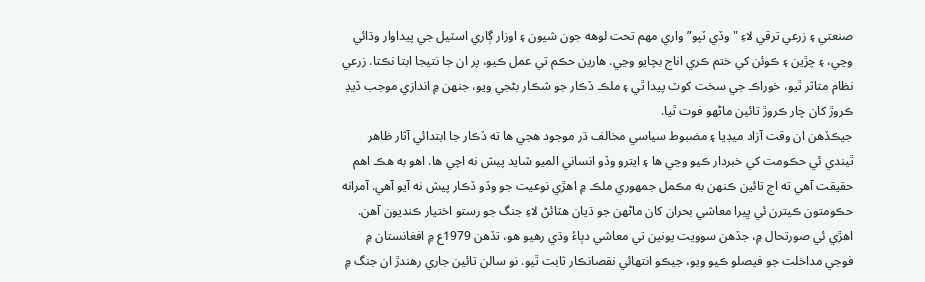صنعتي ۽ زرعي ترقي لاءِ "وڏي ٽپو” واري مهم تحت لوهه جون شيون ۽ اوزار ڳاري اسٽيل جي پيداوار وڌائي وڃي، ۽ چڙين ۽ ڪوئن کي ختم ڪري اناج بچايو وڃي. هارين حڪم تي عمل ڪيو، پر ان جا نتيجا ابتا نڪتا. زرعي نظام متاثر ٿيو، خوراڪ جي سخت کوٽ پيدا ٿي ۽ ملڪ ڏڪار جو شڪار بڻجي ويو، جنهن ۾ اندازي موجب ڏيڍ ڪروڙ کان چار ڪروڙ تائين ماڻهو فوت ٿيا.
جيڪڏهن ان وقت آزاد ميڊيا ۽ مضبوط سياسي مخالف ڌر موجود هجي ها ته ڏڪار جا ابتدائي آثار ظاهر ٿيندي ئي حڪومت کي خبردار ڪيو وڃي ها ۽ ايترو وڏو انساني الميو شايد پيش نه اچي ها. اهو به هڪ اهم حقيقت آهي ته اڄ تائين ڪنهن به مڪمل جمهوري ملڪ ۾ اهڙي نوعيت جو وڏو ڏڪار پيش نه آيو آهي. آمرانه حڪومتون ڪيترن ئي ڀيرا معاشي بحران کان ماڻهن جو ڌيان هٽائڻ لاءِ جنگ جو رستو اختيار ڪنديون آهن. اهڙي ئي صورتحال ۾، جڏهن سوويت يونين تي معاشي دٻاءُ وڌي رهيو هو، تڏهن 1979ع ۾ افغانستان ۾ فوجي مداخلت جو فيصلو ڪيو ويو، جيڪو انتهائي نقصانڪار ثابت ٿيو. نو سالن تائين جاري رهندڙ ان جنگ ۾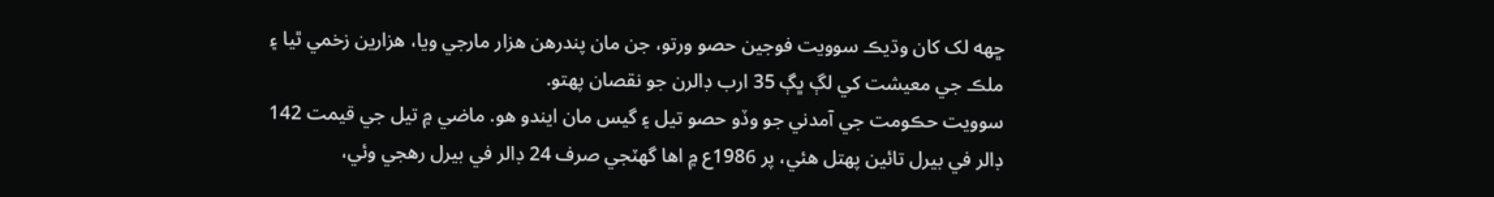ڇهه لک کان وڌيڪ سوويت فوجين حصو ورتو، جن مان پندرهن هزار مارجي ويا، هزارين زخمي ٿيا ۽ ملڪ جي معيشت کي لڳ ڀڳ 35 ارب ڊالرن جو نقصان پهتو.
سوويت حڪومت جي آمدني جو وڏو حصو تيل ۽ گيس مان ايندو هو. ماضي ۾ تيل جي قيمت 142 ڊالر في بيرل تائين پهتل هئي، پر 1986ع ۾ اها گهٽجي صرف 24 ڊالر في بيرل رهجي وئي،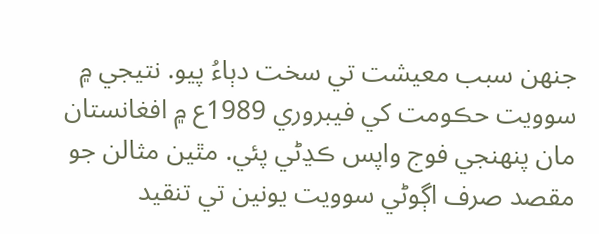جنهن سبب معيشت تي سخت دٻاءُ پيو. نتيجي ۾ سوويت حڪومت کي فيبروري 1989ع ۾ افغانستان مان پنهنجي فوج واپس ڪڍڻي پئي. مٿين مثالن جو مقصد صرف اڳوڻي سوويت يونين تي تنقيد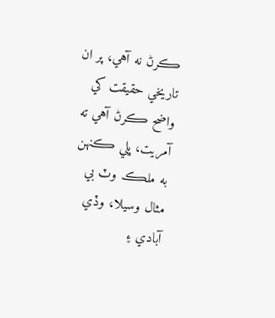ڪرڻ نه آهي، پر ان تاريخي حقيقت کي واضح ڪرڻ آهي ته آمريت، ڀلي ڪنهن به ملڪ وٽ بي مثال وسيلا، وڏي آبادي ۽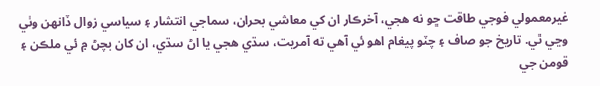غيرمعمولي فوجي طاقت ڇو نه هجي، آخرڪار ان کي معاشي بحران، سماجي انتشار ۽ سياسي زوال ڏانهن وٺي وڃي ٿي. تاريخ جو صاف ۽ چٽو پيغام اهو ئي آهي ته آمريت، سڌي هجي يا اڻ سڌي، ان کان بچڻ ۾ ئي ملڪن ۽ قومن جي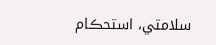سلامتي، استحڪام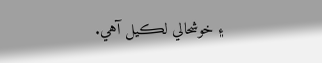۽ خوشحالي لڪيل آهي.